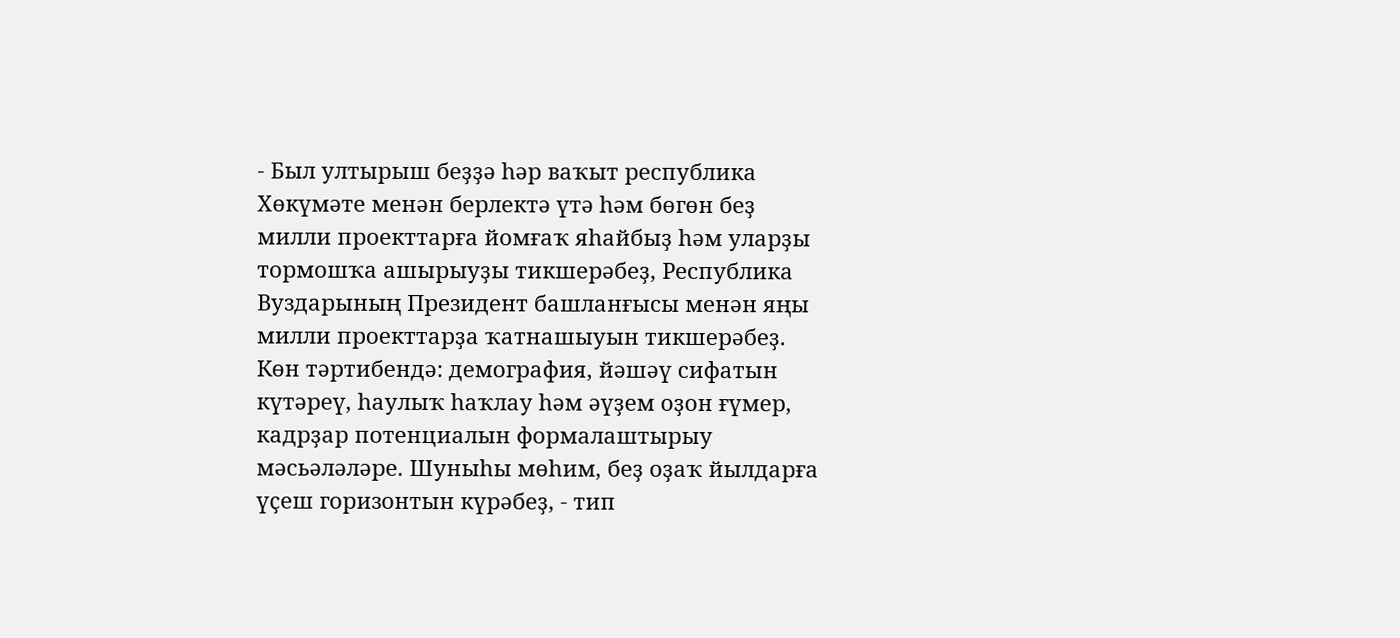- Был ултырыш беҙҙә һәр ваҡыт республика Хөкүмәте менән берлектә үтә һәм бөгөн беҙ милли проекттарға йомғаҡ яһайбыҙ һәм уларҙы тормошҡа ашырыуҙы тикшерәбеҙ, Республика Вуздарының Президент башланғысы менән яңы милли проекттарҙа ҡатнашыуын тикшерәбеҙ. Көн тәртибендә: демография, йәшәү сифатын күтәреү, һаулыҡ һаҡлау һәм әүҙем оҙон ғүмер, кадрҙар потенциалын формалаштырыу мәсьәләләре. Шуныһы мөһим, беҙ оҙаҡ йылдарға үҫеш горизонтын күрәбеҙ, - тип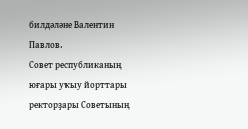билдәләне Валентин Павлов.
Совет республиканың юғары уҡыу йорттары ректорҙары Советының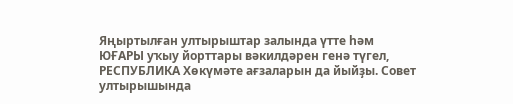Яңыртылған ултырыштар залында үтте һәм ЮҒАРЫ уҡыу йорттары вәкилдәрен генә түгел, РЕСПУБЛИКА Хөкүмәте ағзаларын да йыйҙы. Совет ултырышында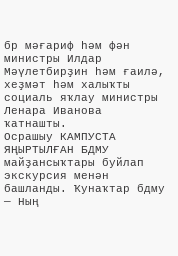бр мәғариф һәм фән министры Илдар Мәүлетбирҙин һәм ғаилә, хеҙмәт һәм халыҡты социаль яҡлау министры Ленара Иванова ҡатнашты.
Осрашыу КАМПУСТА ЯҢЫРТЫЛҒАН БДМУ майҙансыҡтары буйлап экскурсия менән башланды. Ҡунаҡтар бдму — Ның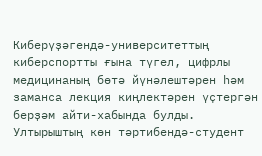Киберүҙәгендә-университеттың киберспортты ғына түгел, цифрлы медицинаның бөтә йүнәлештәрен һәм заманса лекция киңлектәрен үҫтергән берҙәм айти-хабында булды.
Ултырыштың көн тәртибендә-студент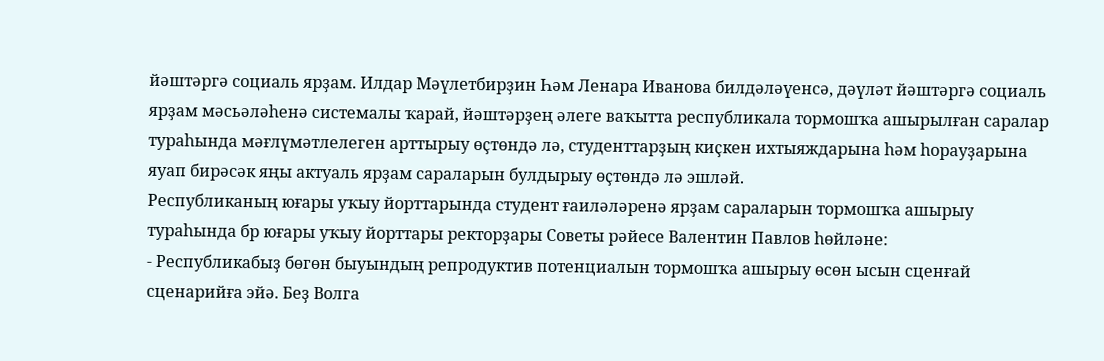йәштәргә социаль ярҙам. Илдар Мәүлетбирҙин Һәм Ленара Иванова билдәләүенсә, дәүләт йәштәргә социаль ярҙам мәсьәләһенә системалы ҡарай, йәштәрҙең әлеге ваҡытта республикала тормошҡа ашырылған саралар тураһында мәғлүмәтлелеген арттырыу өҫтөндә лә, студенттарҙың киҫкен ихтыяждарына һәм һорауҙарына яуап бирәсәк яңы актуаль ярҙам сараларын булдырыу өҫтөндә лә эшләй.
Республиканың юғары уҡыу йорттарында студент ғаиләләренә ярҙам сараларын тормошҡа ашырыу тураһында бр юғары уҡыу йорттары ректорҙары Советы рәйесе Валентин Павлов һөйләне:
- Республикабыҙ бөгөн быуындың репродуктив потенциалын тормошҡа ашырыу өсөн ысын сценғай сценарийға эйә. Беҙ Волга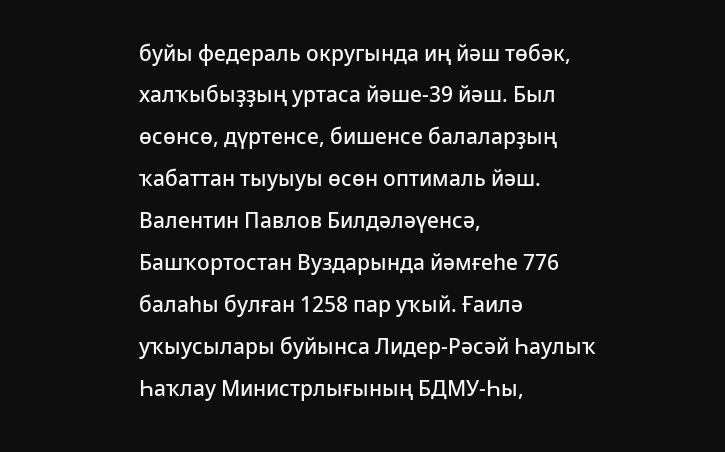буйы федераль округында иң йәш төбәк, халҡыбыҙҙың уртаса йәше-39 йәш. Был өсөнсө, дүртенсе, бишенсе балаларҙың ҡабаттан тыуыуы өсөн оптималь йәш.
Валентин Павлов Билдәләүенсә, Башҡортостан Вуздарында йәмғеһе 776 балаһы булған 1258 пар уҡый. Ғаилә уҡыусылары буйынса Лидер-Рәсәй Һаулыҡ Һаҡлау Министрлығының БДМУ-Һы,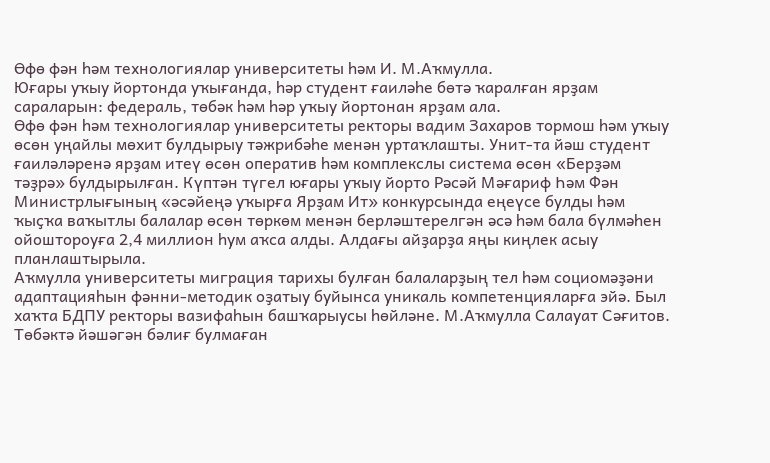Өфө фән һәм технологиялар университеты һәм И. М.Аҡмулла.
Юғары уҡыу йортонда уҡығанда, һәр студент ғаиләһе бөтә ҡаралған ярҙам сараларын: федераль, төбәк һәм һәр уҡыу йортонан ярҙам ала.
Өфө фән һәм технологиялар университеты ректоры вадим Захаров тормош һәм уҡыу өсөн уңайлы мөхит булдырыу тәжрибәһе менән уртаҡлашты. Унит-та йәш студент ғаиләләренә ярҙам итеү өсөн оператив һәм комплекслы система өсөн «Берҙәм тәҙрә» булдырылған. Күптән түгел юғары уҡыу йорто Рәсәй Мәғариф Һәм Фән Министрлығының «әсәйеңә уҡырға Ярҙам Ит» конкурсында еңеүсе булды һәм ҡыҫҡа ваҡытлы балалар өсөн төркөм менән берләштерелгән әсә һәм бала бүлмәһен ойоштороуға 2,4 миллион һум аҡса алды. Алдағы айҙарҙа яңы киңлек асыу планлаштырыла.
Аҡмулла университеты миграция тарихы булған балаларҙың тел һәм социомәҙәни адаптацияһын фәнни-методик оҙатыу буйынса уникаль компетенцияларға эйә. Был хаҡта БДПУ ректоры вазифаһын башҡарыусы һөйләне. М.Аҡмулла Салауат Сәғитов. Төбәктә йәшәгән бәлиғ булмаған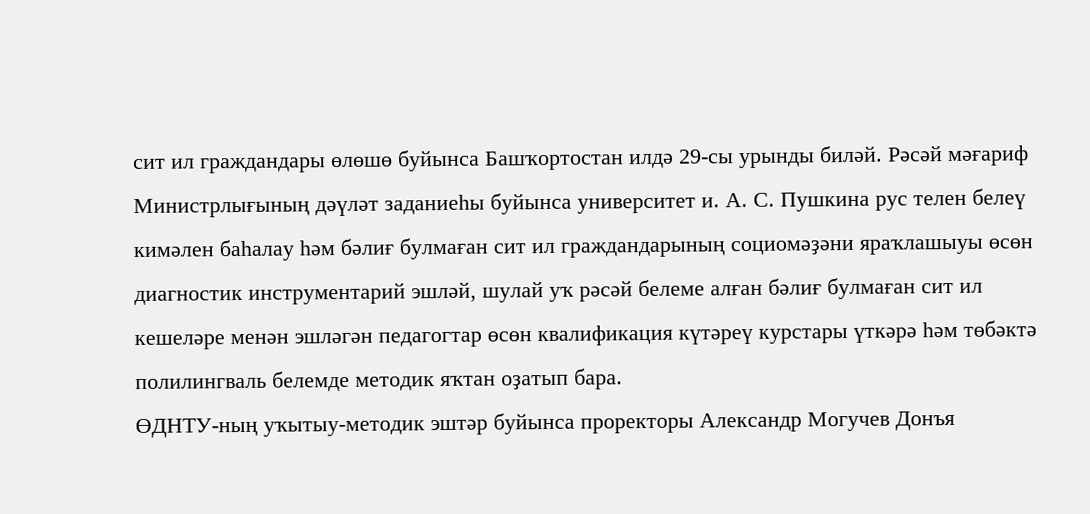сит ил граждандары өлөшө буйынса Башҡортостан илдә 29-сы урынды биләй. Рәсәй мәғариф Министрлығының дәүләт заданиеһы буйынса университет и. А. С. Пушкина рус телен белеү кимәлен баһалау һәм бәлиғ булмаған сит ил граждандарының социомәҙәни яраҡлашыуы өсөн диагностик инструментарий эшләй, шулай уҡ рәсәй белеме алған бәлиғ булмаған сит ил кешеләре менән эшләгән педагогтар өсөн квалификация күтәреү курстары үткәрә һәм төбәктә полилингваль белемде методик яҡтан оҙатып бара.
ӨДНТУ-ның уҡытыу-методик эштәр буйынса проректоры Александр Могучев Донъя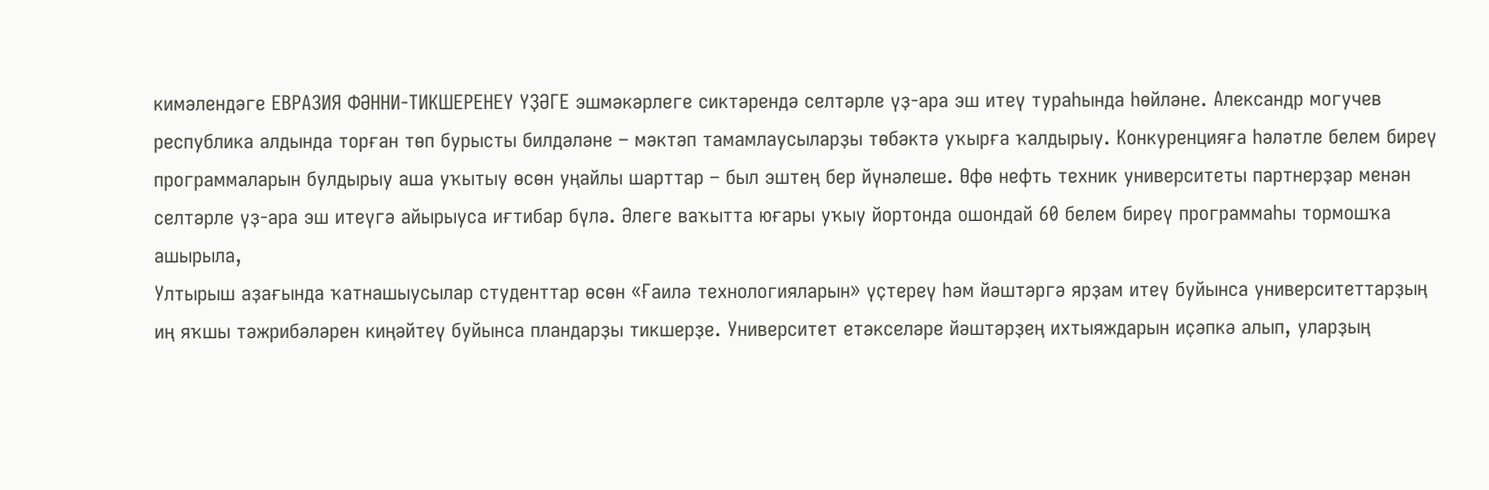кимәлендәге ЕВРАЗИЯ ФӘННИ-ТИКШЕРЕНЕҮ ҮҘӘГЕ эшмәкәрлеге сиктәрендә селтәрле үҙ-ара эш итеү тураһында һөйләне. Александр могучев республика алдында торған төп бурысты билдәләне – мәктәп тамамлаусыларҙы төбәктә уҡырға ҡалдырыу. Конкуренцияға һәләтле белем биреү программаларын булдырыу аша уҡытыу өсөн уңайлы шарттар – был эштең бер йүнәлеше. Өфө нефть техник университеты партнерҙар менән селтәрле үҙ-ара эш итеүгә айырыуса иғтибар бүлә. Әлеге ваҡытта юғары уҡыу йортонда ошондай 60 белем биреү программаһы тормошҡа ашырыла,
Ултырыш аҙағында ҡатнашыусылар студенттар өсөн «Ғаилә технологияларын» үҫтереү һәм йәштәргә ярҙам итеү буйынса университеттарҙың иң яҡшы тәжрибәләрен киңәйтеү буйынса пландарҙы тикшерҙе. Университет етәкселәре йәштәрҙең ихтыяждарын иҫәпкә алып, уларҙың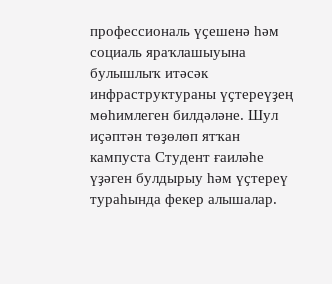профессиональ үҫешенә һәм социаль яраҡлашыуына булышлыҡ итәсәк инфраструктураны үҫтереүҙең мөһимлеген билдәләне. Шул иҫәптән төҙөлөп ятҡан кампуста Студент ғаиләһе үҙәген булдырыу һәм үҫтереү тураһында фекер алышалар.